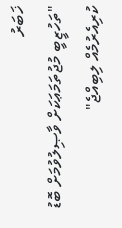ޚަބަރު
"ތަހުޒީބީ މުޖުތަމަޢަކަށް ވާޞިލުވުމަށް ބޮޑު ކުރިއެރުމެއް ލިބިއްޖެ"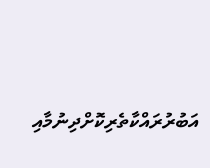އަބުރުރައްކާތެރިކޮށްދިނުމާއި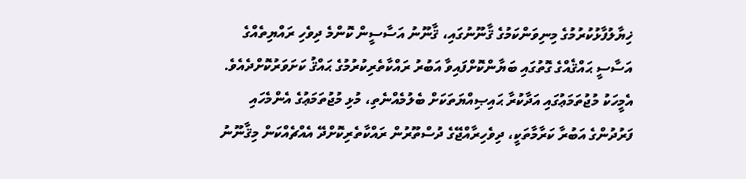ޚިޔާލުފާޅުކުރުމުގެ މިނިވަންކަމުގެ ޤާނޫނުގައި، ޤާނޫނު އަސާސީން ކޮންމެ ދިވެހި ރައްޔިތެއްގެ އަސާސީ ޙައްޤެއްގެ ގޮތުގައި ބަޔާންކޮށްފައިވާ އަބުރު ރައްކާތެރިކުރުމުގެ ޙައްޤު ކަށަވަރުކޮށްދެއެވެ. އެމީހަކު މުޖުތަމަޢުގައި އަދާކުރާ ޙައިޞިއްޔަތަކަށް ބެލުމެއްނެތި، މުޅި މުޖުތަމަޢުގެ އެންމެހައި ފަރުދުންގެ އަބުރާ ކަރާމާތަކީ، ދިވެހިރާއްޖޭގެ ދުސްތޫރުން ރައްކާތެރިކޮށްދޭ އެއްޗެއްކަން މިޤާނޫނު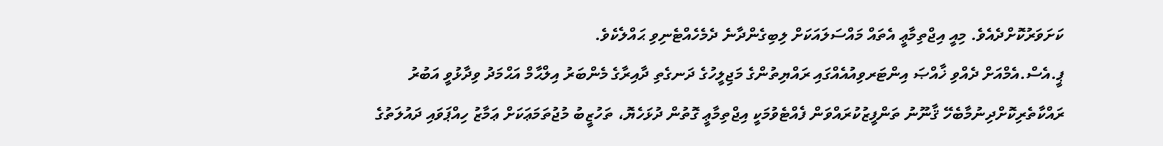ކަށަވަރުކޮށްދެއެވެ. މިއީ އިޖްތިމާޢީ އެތައް މައްސަލައަކަށް ލިބިގެންދާނެ ދެމެހެއްޓެނިވި ޙައްލެކެވެ.
ޕީ.އެސް.އެމްއަށް ދެއްވި ޚާއްޞަ އިންޓަރވިއުއެއްގައި ރައްޔިތުންގެ މަޖިލީހުގެ ދަނގެތި ދާއިރާގެ މެންބަރު އިލްޙާމް އަޙްމަދު ވިދާޅުވީ އަބުރު ރައްކާތެރިކޮށްދިނުމާބެހޭ ޤާނޫނު ތަންފީޒުކުރައްވަން ފެއްޓެވުމަކީ އިޖްތިމާޢީ ގޮތުން ދުޅަހެޔޮ، ތަހުޒީބު މުޖުތަމަޢަކަށް ޢަމާޒު ހިއްޕަވައި ދައުލަތުގެ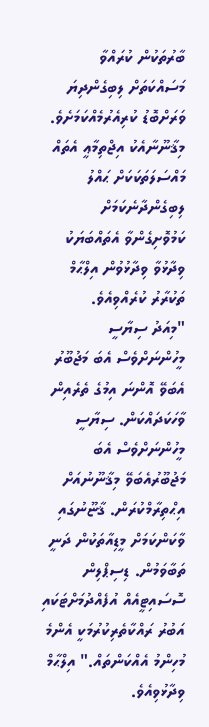ބާރުތަކުން ކުރައްވާ މަސައްކަތަށް ލިބިގެންދިޔަ ވަރަށްބޮޑު ކުރިއެރުމެއްކަމަށެވެ.
މިޤާނޫނާއެކު އިޖްތިމާޢީ އެތައް މައްސަލަތަކަކަށް ޙައްލު ލިބިގެންދާނެކަމަށް ކަމުވޮށިގެންވާ އެތައްބަޔަކު ވިދާޅުވާ ވިދާޅުވުން އިލްޙާމް ތަކުރާރު ކުރެއްވިއެވެ.
"މިއަދު ސިޔާސީ މީހުންނަށްވެސް އެބަ މަޖުބޫރު އެބަވޭ އޮންނަ އިމުގެ ތެރެއިން ވާހަކަދައްކަން. ސިޔާސީ މީހުންނަށްވެސް އެބަ މަޖުބޫރުއެބަވޭ މިޤާނޫނުއަށް އިޙްތިރާމްކުރަން. ޤާޏޫނުގައި ވާކަންކަމަށް މީޑިއާތަކުން ދަނީ ތަބާވަމުން. ޑިސިޕްލިން ސޮސައިޓީއެއް އުފެއްދުމަށްޓަކައި އަބުރު ރައްކާތެރިކުރުމަކީ އެންމެ މުހިންމު އެއްކަންތައް." އިލްޙާމް ވިދާޅުވިއެވެ.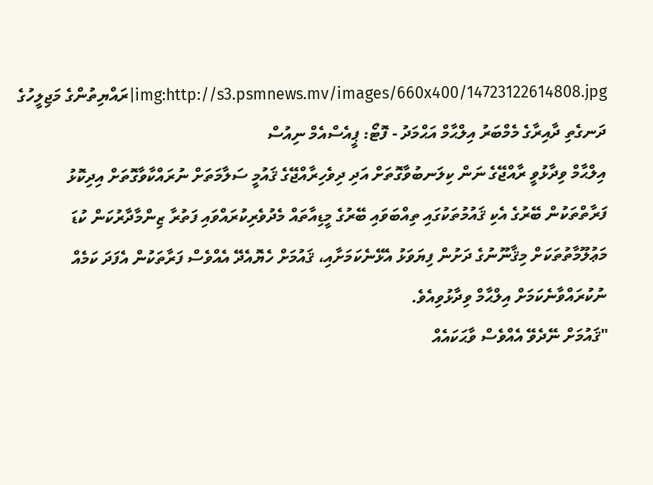img:http://s3.psmnews.mv/images/660x400/14723122614808.jpg|ރައްޔިތުންގެ މަޖިލީހުގެ ދަނގެތި ދާއިރާގެ މެމްބަރު އިލްޙާމް އަޙްމަދު - ފޮޓޯ: ޕީއެސްއެމް ނިއުސް
އިލްޙާމް ވިދާޅުވީ ރާއްޖޭގެ ނަން ކިލަނބުވާގޮތަށް އަދި ދިވެހިރާއްޖޭގެ ޤައުމީ ސަލާމަތަށް ނުރައްކާވާގޮތަށް އިދިކޮޅު ފަރާތްތަކުން ބޭރުގެ އެކި ޤައުމުތަކުގައި ތިއްބަވައި ބޭރުގެ މީޑިއާތައް މެދުވެރިކުރައްވައި ފަތުރާ ޒިންމާދާރުކަން ކުޑަ މަޢުލޫމާތުތަކަށް މިޤާނޫނުގެ ދަށުން ފިޔަވަޅު އެޅޭނެކަމަށާއި، ޤައުމަށް ހެޔޮއެދޭ އެއްވެސް ފަރާތަކުން އެފަދަ ކަމެއް ނުކުރައްވާނެކަމަށް އިލްޙާމް ވިދާޅުވިއެވެ.
"ޤައުމަށް ނޭދެވޭ އެއްވެސް ވާޙަކައެއް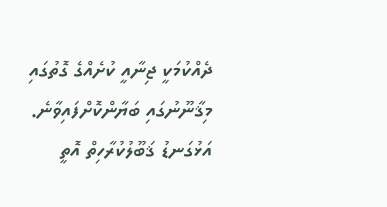ދެއްކުމަކީ ޖިނާއީ ކުށެއްގެ ގޮތުގައި މިޤާނޫނުގައި ބަޔާންކޮށްފައިވާނެ. އަޅުގަނޑު ޤަބޫލުކުރާހިތް އޮތީ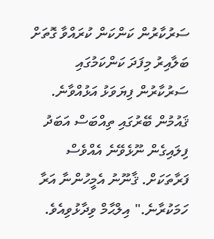ސަރުކާރުން ކަންކަން ކުރައްވާ ގޮތަށް ބަލާއިރު މިފަދަ ކަންކަމުގައި ސަރުކާރުން ފިޔަވަޅު އަޅުއްވާނެ. ޤައުމުން ބޭރުގައި ތިއްބަސް އަބަދު ފިލައިގެން ނޫޅެވޭނެ އެއްވެސް ފަރާތަކަށް. ޤާނޫނު އެމީހުންނާ އަރާ ހަމަކުރާނެ." އިލްޙާމް ވިދާޅުވިއެވެ.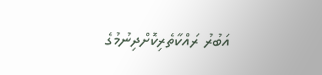އަބުރު ރައްކާތެރިކޮށްދިނުމުގެ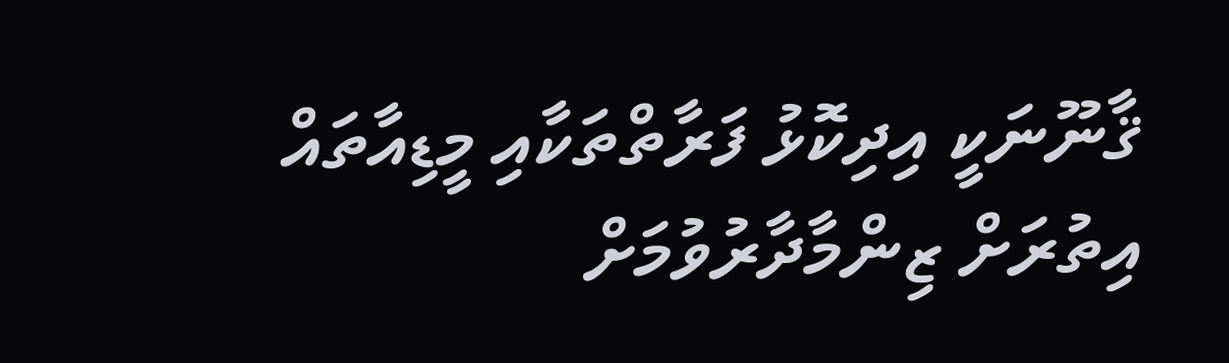ޤާނޫނަކީ އިދިކޮޅު ފަރާތްތަކާއި މީޑިއާތައް އިތުރަށް ޒިންމާދާރުވުމަށް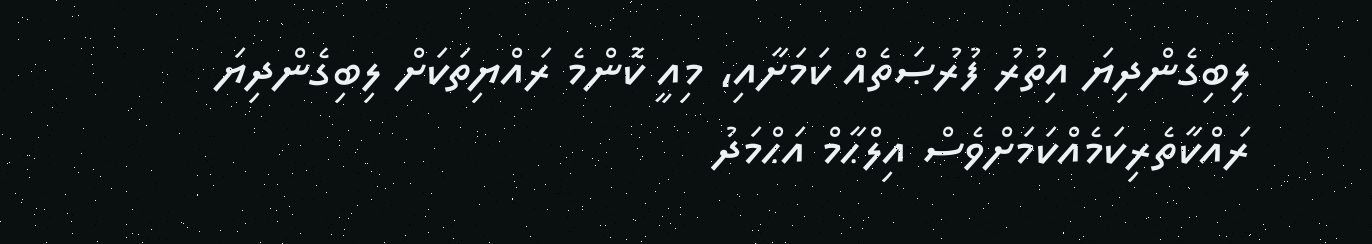ލިބިގެންދިޔަ އިތުރު ފުރުޞަތެއް ކަމަށާއި، މިއީ ކޮންމެ ރައްޔިތަކަށް ލިބިގެންދިޔަ ރައްކާތެރިކަމެއްކަމަށްވެސް އިލްޙާމް އަޙްމަދު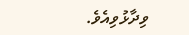ވިދާޅުވިއެވެ.